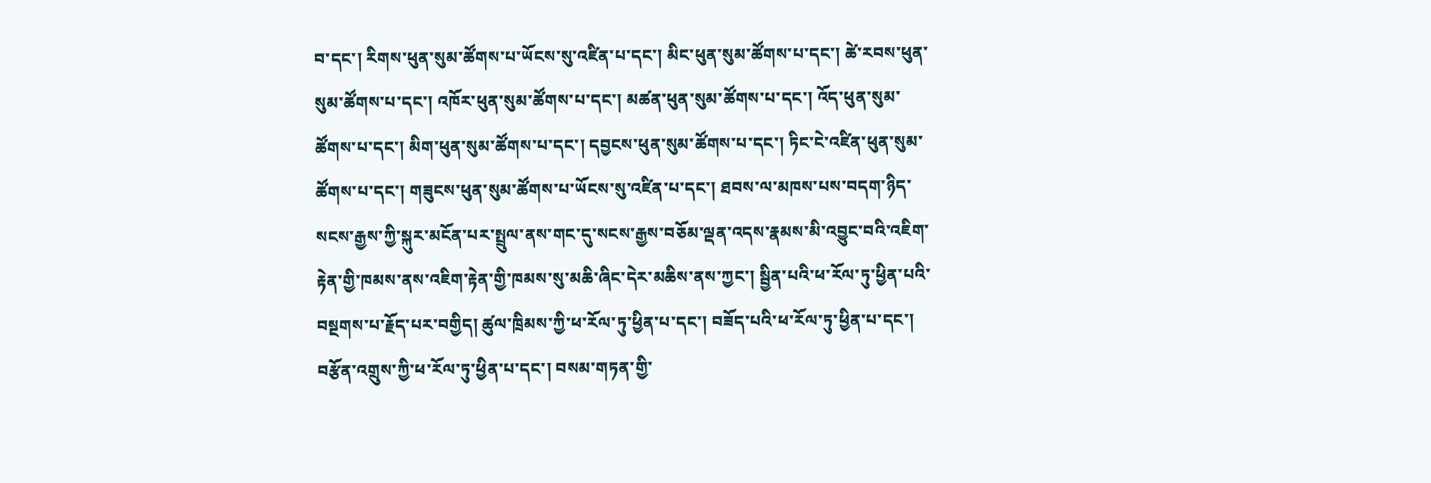བ་དང་། རིགས་ཕུན་སུམ་ཚོགས་པ་ཡོངས་སུ་འཛིན་པ་དང་། མིང་ཕུན་སུམ་ཚོགས་པ་དང་། ཚེ་རབས་ཕུན་སུམ་ཚོགས་པ་དང་། འཁོར་ཕུན་སུམ་ཚོགས་པ་དང་། མཚན་ཕུན་སུམ་ཚོགས་པ་དང་། འོད་ཕུན་སུམ་ཚོགས་པ་དང་། མིག་ཕུན་སུམ་ཚོགས་པ་དང་། དབྱངས་ཕུན་སུམ་ཚོགས་པ་དང་། ཏིང་ངེ་འཛིན་ཕུན་སུམ་ཚོགས་པ་དང་། གཟུངས་ཕུན་སུམ་ཚོགས་པ་ཡོངས་སུ་འཛིན་པ་དང་། ཐབས་ལ་མཁས་པས་བདག་ཉིད་སངས་རྒྱས་ཀྱི་སྐུར་མངོན་པར་སྤྲུལ་ནས་གང་དུ་སངས་རྒྱས་བཅོམ་ལྡན་འདས་རྣམས་མི་འབྱུང་བའི་འཇིག་རྟེན་གྱི་ཁམས་ནས་འཇིག་རྟེན་གྱི་ཁམས་སུ་མཆི་ཞིང་དེར་མཆིས་ནས་ཀྱང་། སྦྱིན་པའི་ཕ་རོལ་ཏུ་ཕྱིན་པའི་བསྔགས་པ་རྗོད་པར་བགྱིད། ཚུལ་ཁྲིམས་ཀྱི་ཕ་རོལ་ཏུ་ཕྱིན་པ་དང་། བཟོད་པའི་ཕ་རོལ་ཏུ་ཕྱིན་པ་དང་། བརྩོན་འགྲུས་ཀྱི་ཕ་རོལ་ཏུ་ཕྱིན་པ་དང་། བསམ་གཏན་གྱི་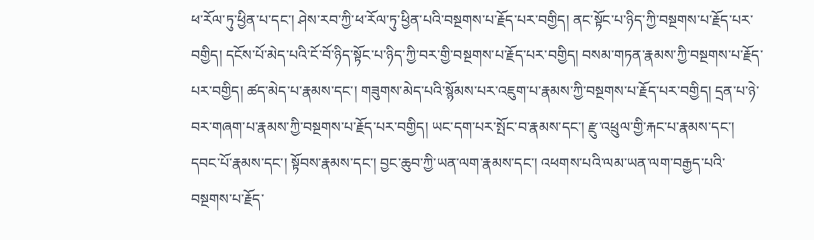ཕ་རོལ་ཏུ་ཕྱིན་པ་དང་། ཤེས་རབ་ཀྱི་ཕ་རོལ་ཏུ་ཕྱིན་པའི་བསྔགས་པ་རྗོད་པར་བགྱིད། ནང་སྟོང་པ་ཉིད་ཀྱི་བསྔགས་པ་རྗོད་པར་བགྱིད། དངོས་པོ་མེད་པའི་ངོ་བོ་ཉིད་སྟོང་པ་ཉིད་ཀྱི་བར་གྱི་བསྔགས་པ་རྗོད་པར་བགྱིད། བསམ་གཏན་རྣམས་ཀྱི་བསྔགས་པ་རྗོད་པར་བགྱིད། ཚད་མེད་པ་རྣམས་དང་། གཟུགས་མེད་པའི་སྙོམས་པར་འཇུག་པ་རྣམས་ཀྱི་བསྔགས་པ་རྗོད་པར་བགྱིད། དྲན་པ་ཉེ་བར་གཞག་པ་རྣམས་ཀྱི་བསྔགས་པ་རྗོད་པར་བགྱིད། ཡང་དག་པར་སྤོང་བ་རྣམས་དང་། རྫུ་འཕྲུལ་གྱི་རྐང་པ་རྣམས་དང་། དབང་པོ་རྣམས་དང་། སྟོབས་རྣམས་དང་། བྱང་ཆུབ་ཀྱི་ཡན་ལག་རྣམས་དང་། འཕགས་པའི་ལམ་ཡན་ལག་བརྒྱད་པའི་བསྔགས་པ་རྗོད་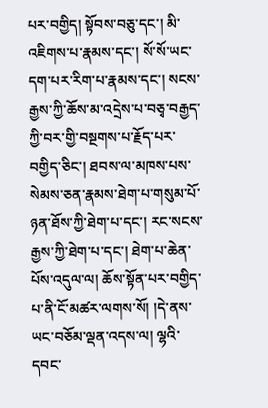པར་བགྱིད། སྟོབས་བཅུ་དང་། མི་འཇིགས་པ་རྣམས་དང་། སོ་སོ་ཡང་དག་པར་རིག་པ་རྣམས་དང་། སངས་རྒྱས་ཀྱི་ཆོས་མ་འདྲེས་པ་བཅྭ་བརྒྱད་ཀྱི་བར་གྱི་བསྔགས་པ་རྗོད་པར་བགྱིད་ཅིང་། ཐབས་ལ་མཁས་པས་སེམས་ཅན་རྣམས་ཐེག་པ་གསུམ་པོ་ཉན་ཐོས་ཀྱི་ཐེག་པ་དང་། རང་སངས་རྒྱས་ཀྱི་ཐེག་པ་དང་། ཐེག་པ་ཆེན་པོས་འདུལ་ལ། ཆོས་སྟོན་པར་བགྱིད་པ་ནི་ངོ་མཚར་ལགས་སོ། །དེ་ནས་ཡང་བཅོམ་ལྡན་འདས་ལ། ལྷའི་དབང་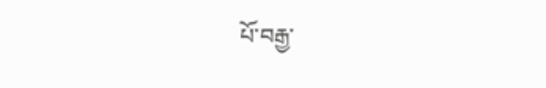པོ་བརྒྱ་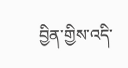བྱིན་གྱིས་འདི་